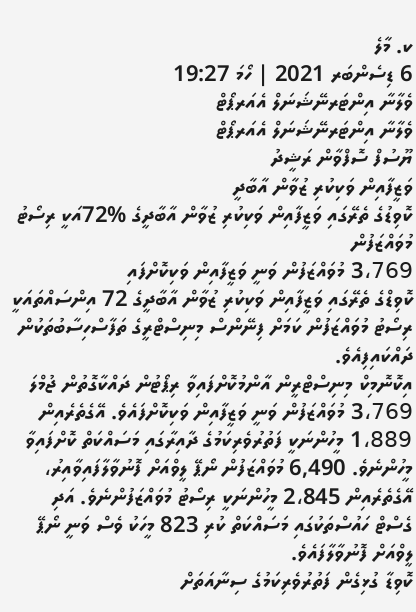ކ. މާލެ
6 ޑިސެންބަރ 2021 | ހޯމަ 19:27
ވެލާނާ އިންޓަރނޭޝަނަލް އެއަރޕޯޓް
ވެލާނާ އިންޓަރނޭޝަނަލް އެއަރޕޯޓް
ޔޫސުފް ސޮފްވާން ރަޝީދު
ވަޒީފާއިން ވަކިކުރި ޒުވާން އާބާދީ
ކޮވިޑުގެ ތެރޭގައި ވަޒީފާއިން ވަކިކުރި ޒުވާން އާބާދީގެ %72އަކީ ރިސޯޓު މުވައްޒަފުން
3،769 މުވައްޒަފުން ވަނީ ވަޒީފާއިން ވަކިކޮށްފައި
ކޮވިޑްގެ ތެރޭގައި ވަޒީފާއިން ވަކިކުރި ޒުވާން އާބާދީގެ 72 އިންސައްތައަކީ ރިސޯޓު މުވައްޒަފުން ކަމަށް ފިނޭންސް މިނިސްޓްރީގެ ތަފާސްހިސާބުތަކުން ދައްކައިފިއެވެ.
އިކޮނޮމިކް މިނިސްޓްރީން އާންމުކޮށްފައިވާ ރިޕޯޓުން ދައްކާގޮތުން ޖުމްލަ 3،769 މުވައްޒަފުން ވަނީ ވަޒީފާއިން ވަކިކޮށްފައެވެ. އޭގެތެރެއިން 1،889 މީހުންނަކީ ފަތުރުވެރިކަމުގެ ދާއިރާގައި މަސައްކަތް ކޮށްފައިވާ މީހުންނެވެ. 6,490 މުވައްޒަފުން ނޯޕޭ ލީވްއަށް ފޮނުވާލާފައިވާއިރު، އޭގެތެރެއިން 2،845 މީހުންނަކީ ރިސޯޓު މުވައްޒަފުންނެވެ. އަދި ގެސްޓް ހައުސްތަކުގައި މަސައްކަތް ކުރި 823 މީހަކު ވެސް ވަނީ ނޯޕޭ ލީވްއަށް ފޮނުވާލާފައެވެ.
ކޮވިޑާ ގުޅިގެން ފަތުރުވެރިކަމުގެ ސިނާއަތަށް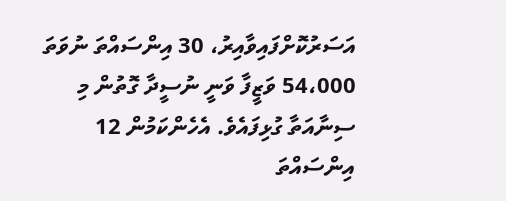އަސަރުކޮށްފައިވާއިރު، 30 އިންސައްތަ ނުވަތަ 54،000 ވަޒީފާ ވަނީ ނުސީދާ ގޮތުން މި ސިނާއަތާ ގުޅިފައެވެ. އެހެންކަމުން 12 އިންސައްތަ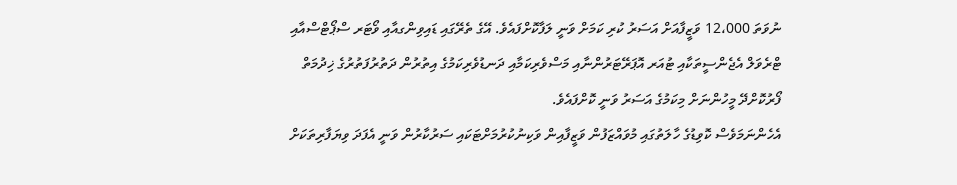ނުވަތަ 12،000 ވަޒީފާއަށް އަސަރު ކުރި ކަމަށް ވަނީ ލަފާކޮށްފައެވެ. އޭގެ ތެރޭގައި ޑައިވިންގއާއި ވޯޓަރ ސްޕޯޓްސްއާއި ޓްރެވަލް އެޖެންސީތަކާއި ޓުއަރ އޮޕަރޭޓަރުންނާއި މަސްވެރިކަމާއި ދަނޑުވެރިކަމުގެ އިތުރުން ދަތުރުފަތުރުގެ ޚިދުމަތް ފޯރުކޮށްދޭ މީހުންނަށް މިކަމުގެ އަސަރު ވަނީ ކޮށްފައެވެ.
އެހެންނަމަވެސް ކޮވިޑުގެ ހާލަތުގައި މުވައްޒަފުން ވަޒީފާއިން ވަކިނުކުރުމަށްޓަކައި ސަރުކާރުން ވަނީ އެފަދަ ވިޔަފާރިތަކަށް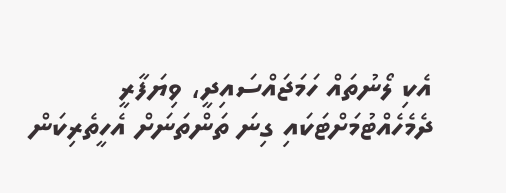އެކި ލޯނުތައް ހަމަޖައްސައިދީ، ވިޔަފާރީ ދެމެހެއްޓުމަށްޓަކައި ގިނަ ތަންތަނަށް އެހީތެރިކަން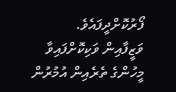ފޯރުކޮށްދީފައެވެ.
ވަޒީފާއިން ވަކިކޮށްފައިވާ މީހުންގެ ތެރެއިން އުމުރުން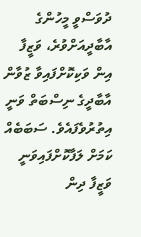ދުވަސްވީ މީހުންގެ އާބާދީއަށްވުރެ، ވަޒީފާ އިން ވަކިކޮށްފައިވާ ޒުވާން އާބާދީގެ ނިސްބަތް ވަނީ އިތުރުވެފައެވެ. ސަބަބެއް ކަމަށް ލަފާކޮށްފައިވަނީ ވަޒީފާ ދިން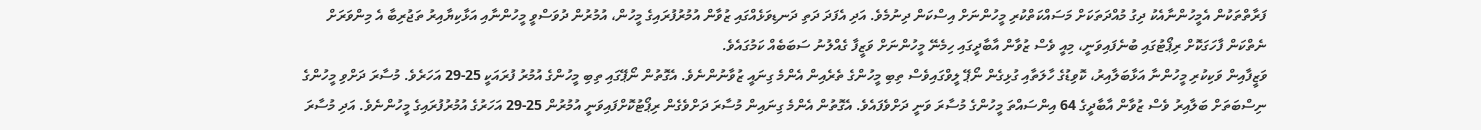ފަރާތްތަކުން އެމީހުންނާއެކު ދިގު މުއްދަތަކަށް މަސައްކަތްކުރި މީހުންނަށް އިސްކަން ދިނުމެވެ. އަދި އެފަދަ ދަތި ދަނޑިވަޅެއްގައި ޒުވާން އުމުރުފުރައިގެ މީހުން، އުމުރުން ދުވަސްވީ މީހުންނާއި އަޅާކިޔާއިރު ތަޖުރިބާ އެ މިންވަރަށް ނެތްކަން ފާހަގަކޮށް ރިޕޯޓުގައި ބުނެފައިވަނީ، މިއީ ވެސް ޒުވާން އާބާދީގައި ހިމެނޭ މީހުންނަށް ވަޒީފާ ގެއްލުނު ސަބަބެއް ކަމުގައެވެ.
ވަޒީފާއިން ވަކިކުރި މީހުންނާ އަޅާބަލާއިރު، ކޮވިޑުގެ ހާލަތާއި ގުޅިގެން ނޯޕޭ ލީވްގައިވެސް ތިބި މީހުންގެ ތެރެއިން އެންމެ ގިނައީ ޒުވާނުންނެވެ. އެގޮތުން ނޯޕޭގައި ތިބި މީހުންގެ އުމުރު ފުރައަކީ 25-29 އަހަރެވެ. މުސާރަ ދަށްވި މީހުންގެ ނިސްބަތަށް ބަލާއިރު ވެސް ޒުވާން އާބާދީގެ 64 އިންސައްތަ މީހުންގެ މުސާރަ ވަނީ ދަށްވެފައެވެ. އެގޮތުން އެންމެ ގިނައިން މުސާރަ ދަށްވެގެން ރިޕޯޓުކޮށްފައިވަނީ އުމުރުން 25-29 އަހަރުގެ އުމުރުފުރައިގެ މީހުންނެވެ. އަދި މުސާރަ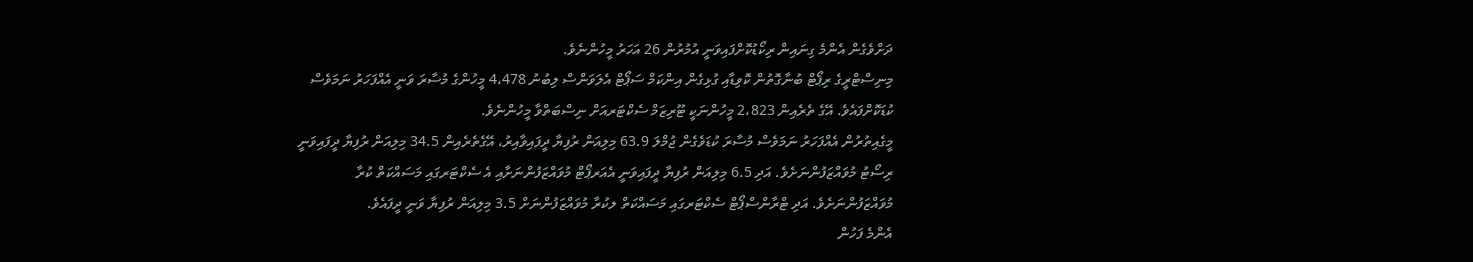ދަށްވެގެން އެންމެ ގިނައިން ރިކޯޑުކޮށްފައިވަނީ އުމުރުން 26 އަހަރު މީހުންނެވެ.
މިނިސްޓްރީގެ ރިޕޯޓް ބުނާގޮތުން ކޮވިޑާއި ގުޅިގެން އިންކަމް ސަޕޯޓް އެލަވަންސް ލިބުނު 4،478 މީހުންގެ މުސާރަ ވަނީ އެއްފަހަރު ނަމަވެސް ކުޑަކޮށްފައެވެ. އޭގެ ތެރެއިން 2،823 މީހުންނަކީ ޓޫރިޒަމް ސެކްޓަރއަށް ނިސްބަތްވާ މީހުންނެވެ.
މީގެއިތުރުން އެއްފަހަރު ނަމަވެސް މުސާރަ ކުޑަވެގެން ޖުމްލަ 63.9 މިލިއަން ރުފިޔާ ދީފައިވާއިރު، އޭގެތެރެއިން 34.5 މިލިއަން ރުފިޔާ ދީފައިވަނީ ރިސޯޓު މުވައްޒަފުންނަށެވެ. އަދި 6.5 މިލިއަން ރުފިޔާ ދީފައިވަނީ އެއަރޕޯޓް މުވައްޒަފުންނަށާއި އެ ސެކްޓަރގައި މަސައްކަތް ކުރާ މުވައްޒަފުންނަށެވެ. އަދި ޓްރާންސްޕޯޓް ސެކްޓަރގައި މަސައްކަތް ލކުރާ މުވައްޒަފުންނަށް 3.5 މިލިއަން ރުފިޔާ ވަނީ ދީފައެވެ.
އެންމެ ފަހުން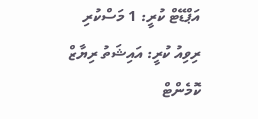އަޕްޑޭޓް ކުރީ: 1 މަސްކުރި
ރިވިއު ކުރީ: އައިޝަތު ރިޔާޒް
ކޮމެންޓް